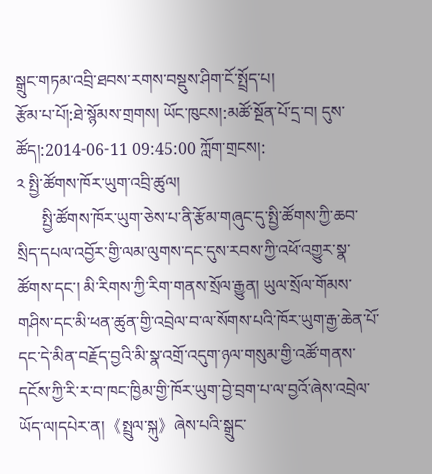སྒྲུང་གཏམ་འབྲི་ཐབས་རགས་བསྡུས་ཤིག་ངོ་སྤྲོད་པ།
རྩོམ་པ་པོ།:ཐེ་སྙོམས་གྲགས། ཡོང་ཁུངས།:མཚོ་སྔོན་པོ་དྲ་བ། དུས་ཚོད།:2014-06-11 09:45:00 ཀློག་གྲངས།:
༢ སྤྱི་ཚོགས་ཁོར་ཡུག་འབྲི་ཚུལ།
      སྤྱི་ཚོགས་ཁོར་ཡུག་ཅེས་པ་ནི་རྩོམ་གཞུང་དུ་སྤྱི་ཚོགས་ཀྱི་ཆབ་སྲིད་དཔལ་འབྱོར་གྱི་ལམ་ལུགས་དང་དུས་རབས་ཀྱི་འཕོ་འགྱུར་སྣ་ཚོགས་དང་། མི་རིགས་ཀྱི་རིག་གནས་སྲོལ་རྒྱུན། ཡུལ་སྲོལ་གོམས་གཤིས་དང་མི་ཕན་ཚུན་གྱི་འབྲེལ་བ་ལ་སོགས་པའི་ཁོར་ཡུག་རྒྱ་ཆེན་པོ་དང་དེ་མིན་བརྗོད་བྱའི་མི་སྣ་འགྲོ་འདུག་ཉལ་གསུམ་གྱི་འཚོ་གནས་དངོས་ཀྱི་རི་ར་བ་ཁང་ཁྱིམ་གྱི་ཁོར་ཡུག་བྱེ་བྲག་པ་ལ་བྱའོ་ཞེས་འབྲེལ་ཡོད་ལ།དཔེར་ན།《སྤྲུལ་སྐུ》ཞེས་པའི་སྒྲུང་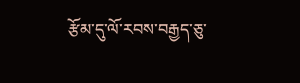རྩོམ་དུ་ལོ་རབས་བརྒྱད་ཅུ་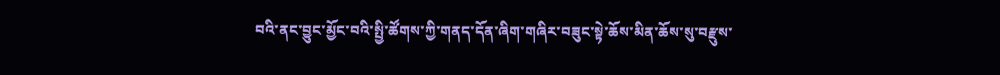བའི་ནང་བྱུང་མྱོང་བའི་སྤྱི་ཚོགས་ཀྱི་གནད་དོན་ཞིག་གཞིར་བཟུང་སྟེ་ཆོས་མིན་ཆོས་སུ་བརྫུས་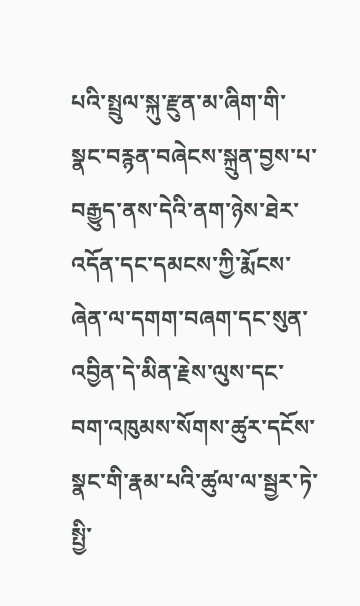པའི་སྤྲུལ་སྐུ་རྫུན་མ་ཞིག་གི་སྣང་བརྙན་བཞེངས་སྐྲུན་བྱས་པ་བརྒྱུད་ནས་དེའི་ནག་ཉེས་ཐེར་འདོན་དང་དམངས་ཀྱི་རྨོངས་ཞེན་ལ་དགག་བཞག་དང་སུན་འབྱིན་དེ་མིན་རྗེས་ལུས་དང་བག་འཁུམས་སོགས་ཚུར་དངོས་སྣང་གི་རྣམ་པའི་ཚུལ་ལ་སྦྱར་ཏེ་སྤྱི་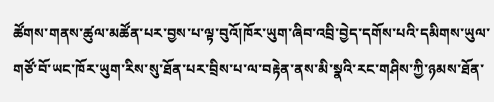ཚོགས་གནས་ཚུལ་མཚོན་པར་བྱས་པ་ལྟ་བུའོ།ཁོར་ཡུག་ཞིབ་འབྲི་བྱེད་དགོས་པའི་དམིགས་ཡུལ་གཙོ་བོ་ཡང་ཁོར་ཡུག་རིས་སུ་ཐོན་པར་བྲིས་པ་ལ་བརྟེན་ནས་མི་སྣའི་རང་གཤིས་ཀྱི་ཉམས་ཐོན་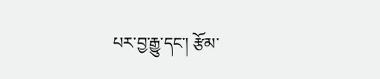པར་བྱ་རྒྱུ་དང་། རྩོམ་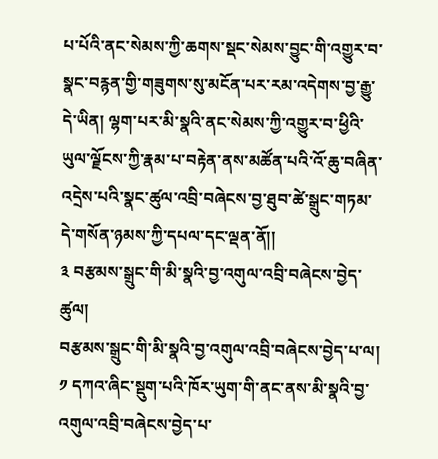པ་པོའི་ནང་སེམས་ཀྱི་ཆགས་སྡང་སེམས་བྱུང་གི་འགྱུར་བ་སྣང་བརྙན་གྱི་གཟུགས་སུ་མངོན་པར་རམ་འདེགས་བྱ་རྒྱུ་དེ་ཡིན། ལྷག་པར་མི་སྣའི་ནང་སེམས་ཀྱི་འགྱུར་བ་ཕྱིའི་ཡུལ་ལྗོངས་ཀྱི་རྣམ་པ་བརྟེན་ནས་མཚོན་པའི་འོ་ཆུ་བཞིན་འདྲེས་པའི་སྣང་ཚུལ་འབྲི་བཞེངས་བྱ་ཐུབ་ཚེ་སྒྲུང་གཏམ་དེ་གསོན་ཉམས་ཀྱི་དཔལ་དང་ལྡན་ནོ།།
༣ བརྩམས་སྒྲུང་གི་མི་སྣའི་བྱ་འགུལ་འབྲི་བཞེངས་བྱེད་ཚུལ།
བརྩམས་སྒྲུང་གི་མི་སྣའི་བྱ་འགུལ་འབྲི་བཞེངས་བྱེད་པ་ལ།
༡ དཀའ་ཞིང་སྡུག་པའི་ཁོར་ཡུག་གི་ནང་ནས་མི་སྣའི་བྱ་འགུལ་འབྲི་བཞེངས་བྱེད་པ་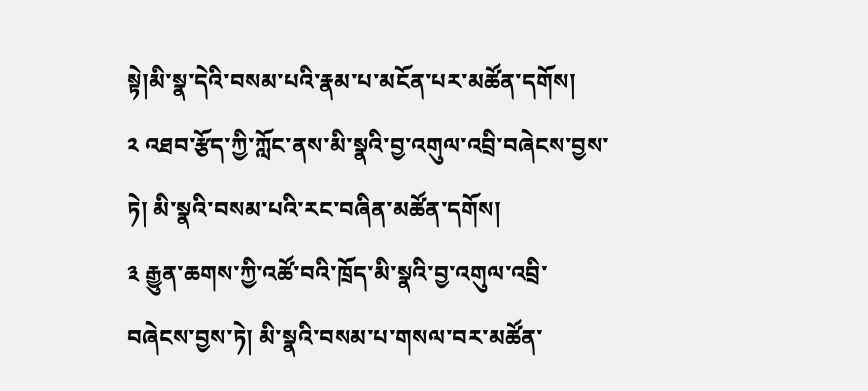སྟེ།མི་སྣ་དེའི་བསམ་པའི་རྣམ་པ་མངོན་པར་མཚོན་དགོས།
༢ འཐབ་རྩོད་ཀྱི་ཀློང་ནས་མི་སྣའི་བྱ་འགུལ་འབྲི་བཞེངས་བྱས་ཏེ། མི་སྣའི་བསམ་པའི་རང་བཞིན་མཚོན་དགོས།
༣ རྒྱུན་ཆགས་ཀྱི་འཚོ་བའི་ཁྲོད་མི་སྣའི་བྱ་འགུལ་འབྲི་བཞེངས་བྱས་ཏེ། མི་སྣའི་བསམ་པ་གསལ་བར་མཚོན་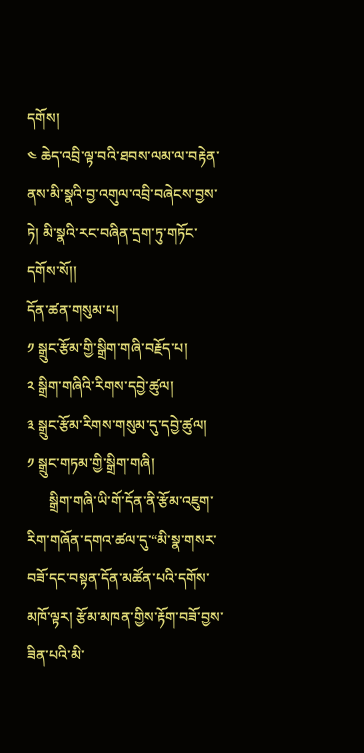དགོས།
༤ ཆེད་འབྲི་ལྟ་བའི་ཐབས་ལམ་ལ་བརྟེན་ནས་མི་སྣའི་བྱ་འགུལ་འབྲི་བཞེངས་བྱས་ཏེ། མི་སྣའི་རང་བཞིན་དྲག་ཏུ་གཏོང་དགོས་སོ།།
དོན་ཚན་གསུམ་པ།
༡ སྒྲུང་རྩོམ་གྱི་སྒྲིག་གཞི་བརྗོད་པ།
༢ སྒྲིག་གཞིའི་རིགས་དབྱེ་ཚུལ།
༣ སྒྲུང་རྩོམ་རིགས་གསུམ་དུ་དབྱེ་ཚུལ།
༡ སྒྲུང་གཏམ་གྱི་སྒྲིག་གཞི།
      སྒྲིག་གཞི་ཡི་གོ་དོན་ནི་རྩོམ་འཇུག་རིག་གཞོན་དགའ་ཚལ་དུ་“མི་སྣ་གསར་བཟོ་དང་བསྟན་དོན་མཚོན་པའི་དགོས་མཁོ་ལྟར། རྩོམ་མཁན་གྱིས་རྟོག་བཟོ་བྱས་ཟིན་པའི་མི་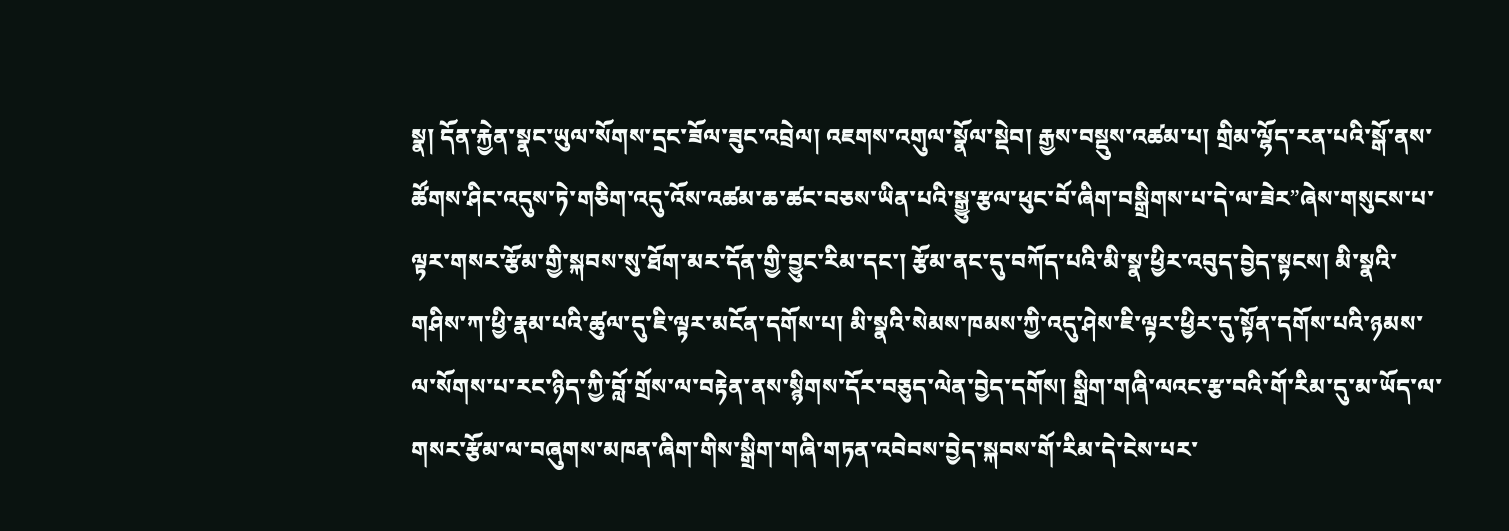སྣ། དོན་རྐྱེན་སྣང་ཡུལ་སོགས་དྲང་ཟོལ་ཟུང་འབྲེལ། འཇགས་འགུལ་སྣོལ་སྡེབ། རྒྱས་བསྡུས་འཚམ་པ། གྲིམ་ལྷོད་རན་པའི་སྒོ་ནས་ཚོགས་ཤིང་འདུས་ཏེ་གཅིག་འདུ་འོས་འཚམ་ཆ་ཚང་བཅས་ཡིན་པའི་སྒྱུ་རྩལ་ཕུང་བོ་ཞིག་བསྒྲིགས་པ་དེ་ལ་ཟེར”ཞེས་གསུངས་པ་ལྟར་གསར་རྩོམ་གྱི་སྐབས་སུ་ཐོག་མར་དོན་གྱི་བྱུང་རིམ་དང་། རྩོམ་ནང་དུ་བཀོད་པའི་མི་སྣ་ཕྱིར་འབུད་བྱེད་སྟངས། མི་སྣའི་གཤིས་ཀ་ཕྱི་རྣམ་པའི་ཚུལ་དུ་ཇི་ལྟར་མངོན་དགོས་པ། མི་སྣའི་སེམས་ཁམས་ཀྱི་འདུ་ཤེས་ཇི་ལྟར་ཕྱིར་དུ་སྟོན་དགོས་པའི་ཉམས་ལ་སོགས་པ་རང་ཉིད་ཀྱི་བློ་གྲོས་ལ་བརྟེན་ནས་སྙིགས་དོར་བཅུད་ལེན་བྱེད་དགོས། སྒྲིག་གཞི་ལའང་རྩ་བའི་གོ་རིམ་དུ་མ་ཡོད་ལ་གསར་རྩོམ་ལ་བཞུགས་མཁན་ཞིག་གིས་སྒྲིག་གཞི་གཏན་འབེབས་བྱེད་སྐབས་གོ་རིམ་དེ་ངེས་པར་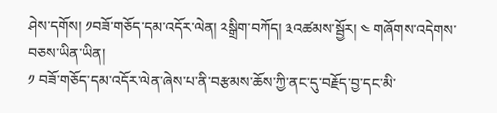ཤེས་དགོས། ༡བཟོ་གཅོད་དམ་འདོར་ལེན། ༢སྒྲིག་བཀོད། ༣འཚམས་སྦྱོར། ༤ གཞོགས་འདེགས་བཅས་ཡིན་ཡིན།
༡ བཟོ་གཅོད་དམ་འདོར་ལེན་ཞེས་པ་ནི་བརྩམས་ཆོས་ཀྱི་ནང་དུ་བརྗོད་བྱ་དང་མི་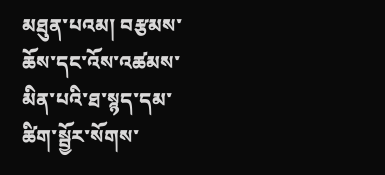མཐུན་པའམ། བརྩམས་ཆོས་དང་འོས་འཚམས་མིན་པའི་ཐ་སྙད་དམ་ཚིག་སྦྱོར་སོགས་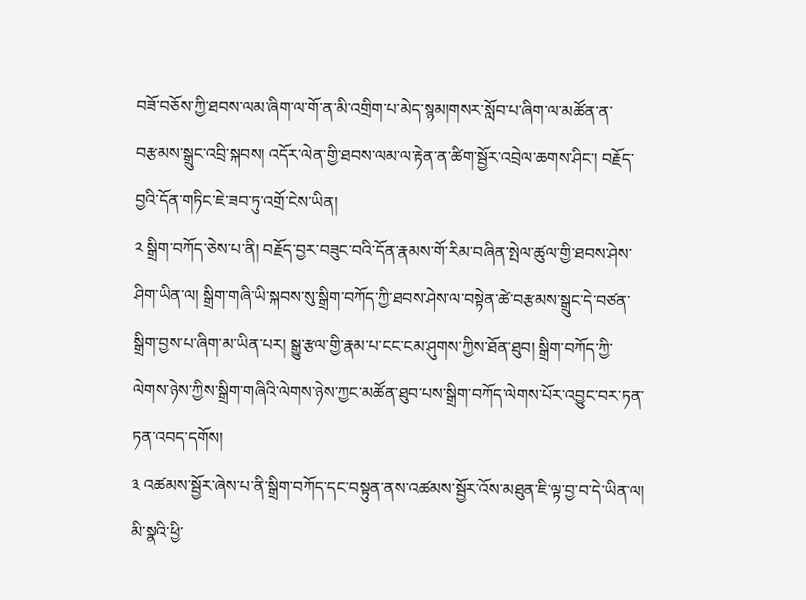བཟོ་བཅོས་ཀྱི་ཐབས་ལམ་ཞིག་ལ་གོ་ན་མི་འགྲིག་པ་མེད་སྙམ།གསར་སློབ་པ་ཞིག་ལ་མཚོན་ན་བརྩམས་སྒྲུང་འབྲི་སྐབས། འདོར་ལེན་གྱི་ཐབས་ལམ་ལ་རྟེན་ན་ཚིག་སྦྱོར་འབྲེལ་ཆགས་ཤིང་། བརྗོད་བྱའི་དོན་གཏིང་ཇེ་ཟབ་ཏུ་འགྲོ་ངེས་ཡིན།
༢ སྒྲིག་བཀོད་ཅེས་པ་ནི། བརྗོད་བྱར་བཟུང་བའི་དོན་རྣམས་གོ་རིམ་བཞིན་སྤེལ་ཚུལ་གྱི་ཐབས་ཤེས་ཤིག་ཡིན་ལ། སྒྲིག་གཞི་ཡི་སྐབས་སུ་སྒྲིག་བཀོད་ཀྱི་ཐབས་ཤེས་ལ་བསྟེན་ཚེ་བརྩམས་སྒྲུང་དེ་བཙན་སྒྲིག་བྱས་པ་ཞིག་མ་ཡིན་པར། སྒྱུ་རྩལ་གྱི་རྣམ་པ་ངང་ངམ་ཤུགས་ཀྱིས་ཐོན་ཐུབ། སྒྲིག་བཀོད་ཀྱི་ལེགས་ཉེས་ཀྱིས་སྒྲིག་གཞིའི་ལེགས་ཉེས་ཀྱང་མཚོན་ཐུབ་པས་སྒྲིག་བཀོད་ལེགས་པོར་འབྱུང་བར་ཏན་ཏན་འབད་དགོས།
༣ འཚམས་སྦྱོར་ཞེས་པ་ནི་སྒྲིག་བཀོད་དང་བསྟུན་ནས་འཚམས་སྦྱོར་འོས་མཐུན་ཇི་ལྟ་བྱ་བ་དེ་ཡིན་ལ། མི་སྣའི་ཕྱི་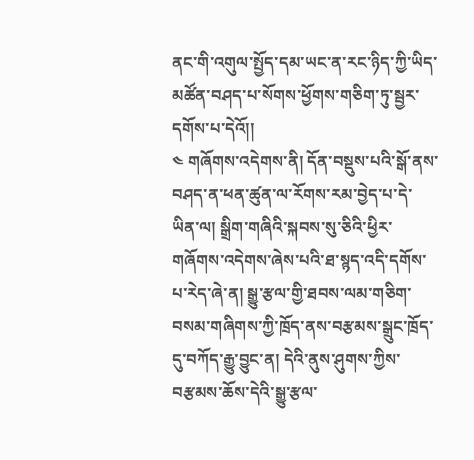ནང་གི་འགུལ་སྤྱོད་དམ་ཡང་ན་རང་ཉིད་ཀྱི་ཡིད་མཚོན་བཤད་པ་སོགས་ཕྱོགས་གཅིག་ཏུ་སྦྱར་དགོས་པ་དེའོ།།
༤ གཞོགས་འདེགས་ནི། དོན་བསྡུས་པའི་སྒོ་ནས་བཤད་ན་ཕན་ཚུན་ལ་རོགས་རམ་བྱེད་པ་དེ་ཡིན་ལ། སྒྲིག་གཞིའི་སྐབས་སུ་ཅིའི་ཕྱིར་གཞོགས་འདེགས་ཞེས་པའི་ཐ་སྙད་འདི་དགོས་པ་རེད་ཞེ་ན། སྒྱུ་རྩལ་གྱི་ཐབས་ལམ་གཅིག་བསམ་གཞིགས་ཀྱི་ཁྲོད་ནས་བརྩམས་སྒྲུང་ཁྲོད་དུ་བཀོད་རྒྱུ་བྱུང་ན། དེའི་ནུས་ཤུགས་ཀྱིས་བརྩམས་ཆོས་དེའི་སྒྱུ་རྩལ་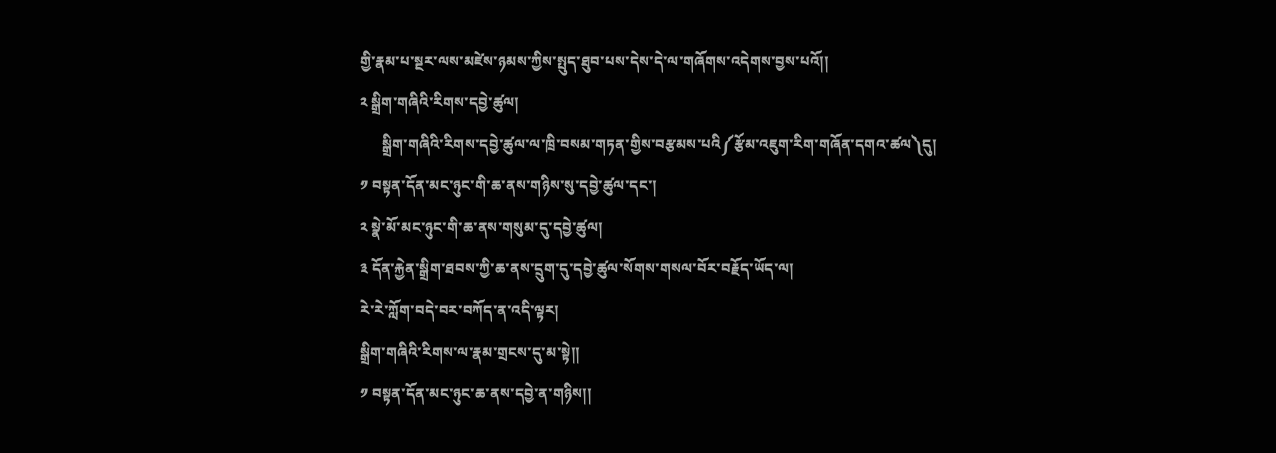གྱི་རྣམ་པ་སྔར་ལས་མཛེས་ཉམས་ཀྱིས་སྤུད་ཐུབ་པས་དེས་དེ་ལ་གཞོགས་འདེགས་བྱས་པའོ།།
༢ སྒྲིག་གཞིའི་རིགས་དབྱེ་ཚུལ།
      སྒྲིག་གཞིའི་རིགས་དབྱེ་ཚུལ་ལ་ཁྲི་བསམ་གཏན་གྱིས་བརྩམས་པའི༼རྩོམ་འཇུག་རིག་གཞོན་དགའ་ཚལ༽དུ།
༡ བསྟན་དོན་མང་ཉུང་གི་ཆ་ནས་གཉིས་སུ་དབྱེ་ཚུལ་དང་།
༢ སྣེ་མོ་མང་ཉུང་གི་ཆ་ནས་གསུམ་དུ་དབྱེ་ཚུལ།
༣ དོན་རྐྱེན་སྒྲིག་ཐབས་ཀྱི་ཆ་ནས་དྲུག་དུ་དབྱེ་ཚུལ་སོགས་གསལ་བོར་བརྗོད་ཡོད་ལ།
རེ་རེ་ཀློག་བདེ་བར་བཀོད་ན་འདི་ལྟར།
སྒྲིག་གཞིའི་རིགས་ལ་རྣམ་གྲངས་དུ་མ་སྟེ།།
༡ བསྟན་དོན་མང་ཉུང་ཆ་ནས་དབྱེ་ན་གཉིས།།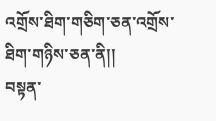འགྲོས་ཐིག་གཅིག་ཅན་འགྲོས་ཐིག་གཉིས་ཅན་ནི།།
བསྟན་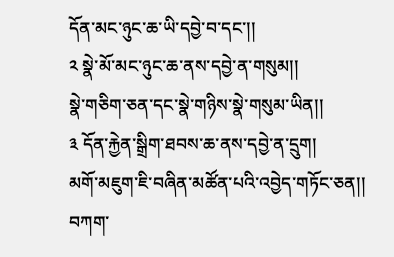དོན་མང་ཉུང་ཆ་ཡི་དབྱེ་བ་དང་།།
༢ སྣེ་མོ་མང་ཉུང་ཆ་ནས་དབྱེ་ན་གསུམ།།
སྣེ་གཅིག་ཅན་དང་སྣེ་གཉིས་སྣེ་གསུམ་ཡིན།།
༣ དོན་རྐྱེན་སྒྲིག་ཐབས་ཆ་ནས་དབྱེ་ན་དྲུག།
མགོ་མཇུག་ཇི་བཞིན་མཚོན་པའི་འབྱེད་གཏོང་ཅན།།
བཀག་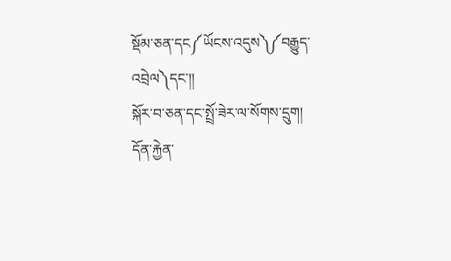སྡོམ་ཅན་དང༼ཡོངས་འདུས༽༼བརྒྱུད་འབྲེལ༽དང་།།
སྐོར་བ་ཅན་དང་སྤྲོ་ཟེར་ལ་སོགས་དྲུག།
དོན་རྐྱེན་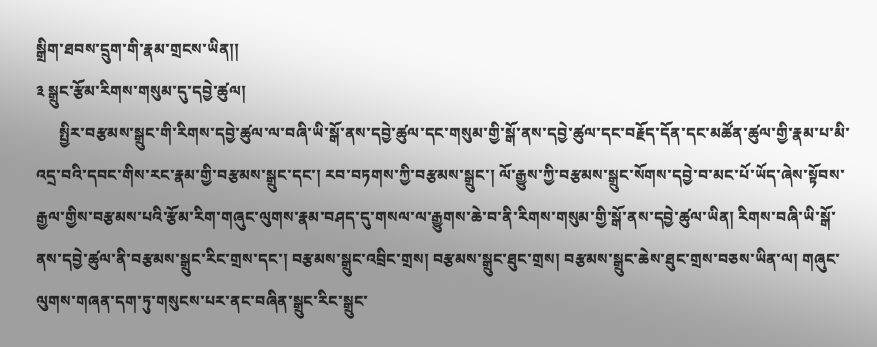སྒྲིག་ཐབས་དྲུག་གི་རྣམ་གྲངས་ཡིན།།
༣ སྒྲུང་རྩོམ་རིགས་གསུམ་དུ་དབྱེ་ཚུལ།
      སྤྱིར་བརྩམས་སྒྲུང་གི་རིགས་དབྱེ་ཚུལ་ལ་བཞི་ཡི་སྒོ་ནས་དབྱེ་ཚུལ་དང་གསུམ་གྱི་སྒོ་ནས་དབྱེ་ཚུལ་དང་བརྗོད་དོན་དང་མཚོན་ཚུལ་གྱི་རྣམ་པ་མི་འདྲ་བའི་དབང་གིས་རང་རྣམ་གྱི་བརྩམས་སྒྲུང་དང་། རབ་བཏགས་ཀྱི་བརྩམས་སྒྲུང་། ལོ་རྒྱུས་ཀྱི་བརྩམས་སྒྲུང་སོགས་དབྱེ་བ་མང་པོ་ཡོད་ཞེས་སྟོབས་རྒྱལ་གྱིས་བརྩམས་པའི་རྩོམ་རིག་གཞུང་ལུགས་རྣམ་བཤད་དུ་གསལ་ལ་རྒྱུགས་ཆེ་བ་ནི་རིགས་གསུམ་གྱི་སྒོ་ནས་དབྱེ་ཚུལ་ཡིན། རིགས་བཞི་ཡི་སྒོ་ནས་དབྱེ་ཚུལ་ནི་བརྩམས་སྒྲུང་རིང་གྲས་དང་། བརྩམས་སྒྲུང་འབྲིང་གྲས། བརྩམས་སྒྲུང་ཐུང་གྲས། བརྩམས་སྒྲུང་ཆེས་ཐུང་གྲས་བཅས་ཡིན་ལ། གཞུང་ལུགས་གཞན་དག་ཏུ་གསུངས་པར་ནང་བཞིན་སྒྲུང་རིང་སྒྲུང་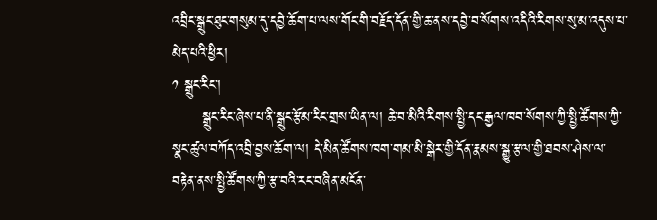འབྲིང་སྒྲུང་ཐུང་གསུམ་དུ་དབྱེ་ཆོག་པ་ལས་གོང་གི་བརྗོད་དོན་གྱི་ཆ་ནས་དབྱེ་བ་སོགས་འདིའི་རིགས་སུ་མ་འདུས་པ་མེད་པའི་ཕྱིར།
༡ སྒྲུང་རིང་།
      སྒྲུང་རིང་ཞེས་པ་ནི་སྒྲུང་རྩོམ་རིང་གྲས་ཡིན་ལ། ཆེ་བ་མིའི་རིགས་སྤྱི་དང་རྒྱལ་ཁབ་སོགས་ཀྱི་སྤྱི་ཚོགས་ཀྱི་སྣང་ཚུལ་བཀོད་འབྲི་བྱས་ཆོག་ལ། དེ་མིན་ཚོགས་ཁག་གམ་མི་སྒེར་གྱི་དོན་རྣམས་སྒྱུ་རྩལ་གྱི་ཐབས་ཤེས་ལ་བརྟེན་ནས་སྤྱི་ཚོགས་ཀྱི་རྩ་བའི་རང་བཞིན་མངོན་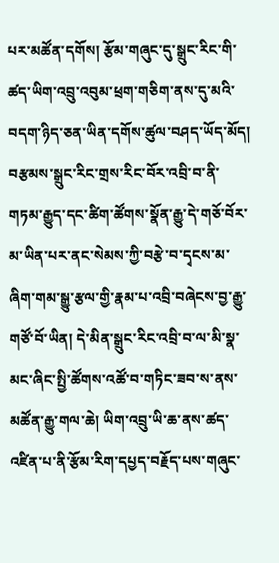པར་མཚོན་དགོས། རྩོམ་གཞུང་དུ་སྒྲུང་རིང་གི་ཚད་ཡིག་འབྲུ་འབུམ་ཕྲག་གཅིག་ནས་དུ་མའི་བདག་ཉིད་ཅན་ཡིན་དགོས་ཚུལ་བཤད་ཡོད་མོད། བརྩམས་སྒྲུང་རིང་གྲས་རིང་བོར་འབྲི་བ་ནི་གཏམ་རྒྱུད་དང་ཚིག་ཚོགས་སྣོན་རྒྱུ་དེ་གཅོ་བོར་མ་ཡིན་པར་ནང་སེམས་ཀྱི་བརྩེ་བ་དྭངས་མ་ཞིག་གམ་སྒྱུ་རྩལ་གྱི་རྣམ་པ་འབྲི་བཞེངས་བྱ་རྒྱུ་གཙོ་བོ་ཡིན། དེ་མིན་སྒྲུང་རིང་འབྲི་བ་ལ་མི་སྣ་མང་ཞིང་སྤྱི་ཚོགས་འཚོ་བ་གཏིང་ཟབ་ས་ནས་མཚོན་རྒྱུ་གལ་ཆེ། ཡིག་འབྲུ་ཡི་ཆ་ནས་ཚད་འཛིན་པ་ནི་རྩོམ་རིག་དཔྱད་བརྗོད་པས་གཞུང་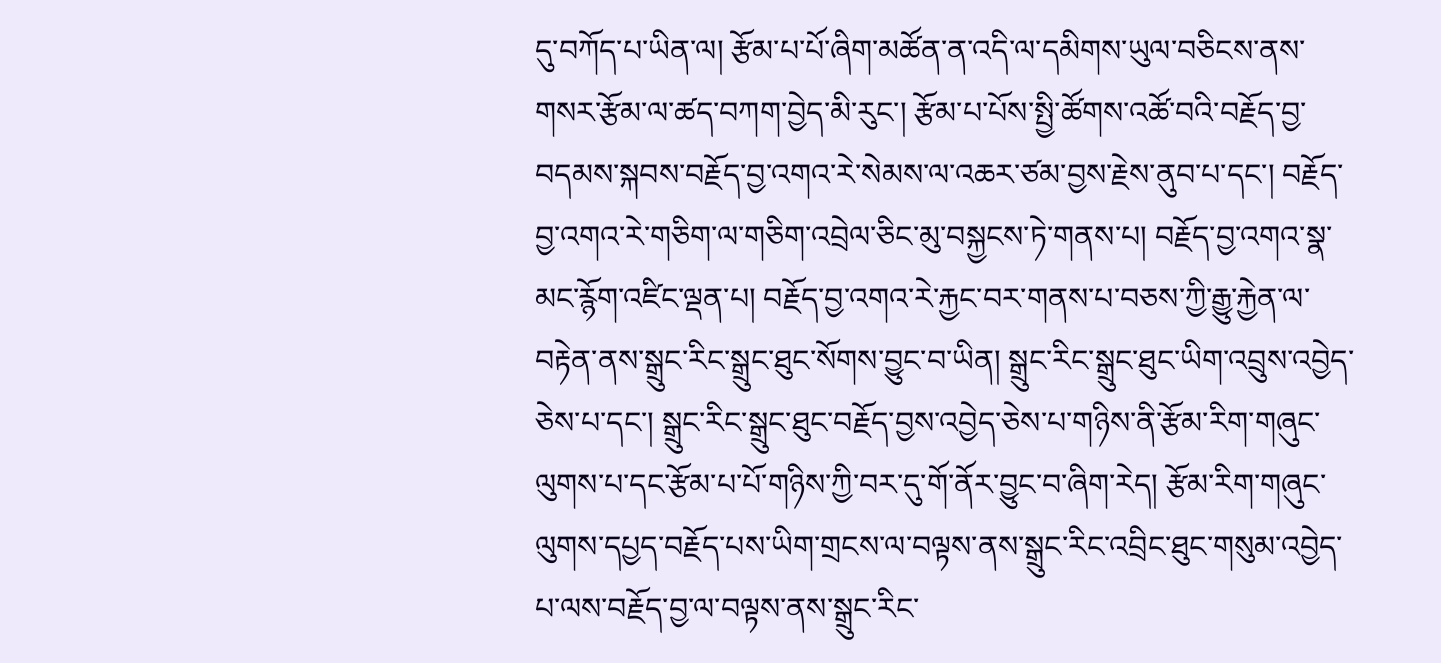དུ་བཀོད་པ་ཡིན་ལ། རྩོམ་པ་པོ་ཞིག་མཚོན་ན་འདི་ལ་དམིགས་ཡུལ་བཅིངས་ནས་གསར་རྩོམ་ལ་ཚད་བཀག་བྱེད་མི་རུང་། རྩོམ་པ་པོས་སྤྱི་ཚོགས་འཚོ་བའི་བརྗོད་བྱ་བདམས་སྐབས་བརྗོད་བྱ་འགའ་རེ་སེམས་ལ་འཆར་ཙམ་བྱས་རྗེས་ནུབ་པ་དང་། བརྗོད་བྱ་འགའ་རེ་གཅིག་ལ་གཅིག་འབྲེལ་ཅིང་མུ་བསྐྱངས་ཏེ་གནས་པ། བརྗོད་བྱ་འགའ་སྣ་མང་རྙོག་འཛིང་ལྡན་པ། བརྗོད་བྱ་འགའ་རེ་རྐྱང་བར་གནས་པ་བཅས་ཀྱི་རྒྱུ་རྐྱེན་ལ་བརྟེན་ནས་སྒྲུང་རིང་སྒྲུང་ཐུང་སོགས་བྱུང་བ་ཡིན། སྒྲུང་རིང་སྒྲུང་ཐུང་ཡིག་འབྲུས་འབྱེད་ཅེས་པ་དང་། སྒྲུང་རིང་སྒྲུང་ཐུང་བརྗོད་བྱས་འབྱེད་ཅེས་པ་གཉིས་ནི་རྩོམ་རིག་གཞུང་ལུགས་པ་དང་རྩོམ་པ་པོ་གཉིས་ཀྱི་བར་དུ་གོ་ནོར་བྱུང་བ་ཞིག་རེད། རྩོམ་རིག་གཞུང་ལུགས་དཔྱད་བརྗོད་པས་ཡིག་གྲངས་ལ་བལྟས་ནས་སྒྲུང་རིང་འབྲིང་ཐུང་གསུམ་འབྱེད་པ་ལས་བརྗོད་བྱ་ལ་བལྟས་ནས་སྒྲུང་རིང་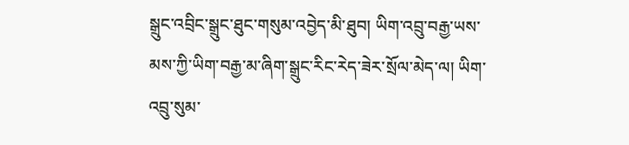སྒྲུང་འབྲིང་སྒྲུང་ཐུང་གསུམ་འབྱེད་མི་ཐུབ། ཡིག་འབྲུ་བརྒྱ་ཡས་མས་ཀྱི་ཡིག་བརྒྱ་མ་ཞིག་སྒྲུང་རིང་རེད་ཟེར་སྲོལ་མེད་ལ། ཡིག་འབྲུ་སུམ་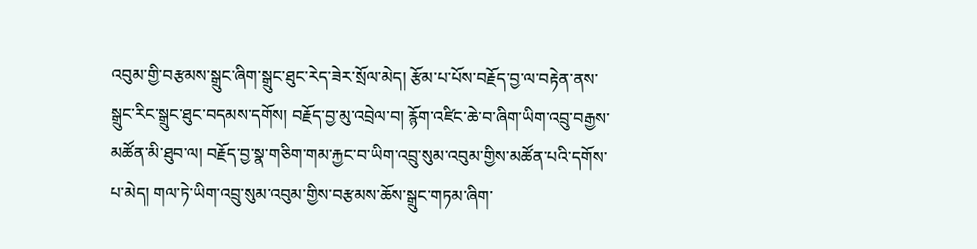འབུམ་གྱི་བརྩམས་སྒྲུང་ཞིག་སྒྲུང་ཐུང་རེད་ཟེར་སྲོལ་མེད། རྩོམ་པ་པོས་བརྗོད་བྱ་ལ་བརྟེན་ནས་སྒྲུང་རིང་སྒྲུང་ཐུང་བདམས་དགོས། བརྗོད་བྱ་མུ་འབྲེལ་བ། རྙོག་འཛིང་ཆེ་བ་ཞིག་ཡིག་འབྲུ་བརྒྱས་མཚོན་མི་ཐུབ་ལ། བརྗོད་བྱ་སྣ་གཅིག་གམ་རྐྱང་བ་ཡིག་འབྲུ་སུམ་འབུམ་གྱིས་མཚོན་པའི་དགོས་པ་མེད། གལ་ཏེ་ཡིག་འབྲུ་སུམ་འབུམ་གྱིས་བརྩམས་ཆོས་སྒྲུང་གཏམ་ཞིག་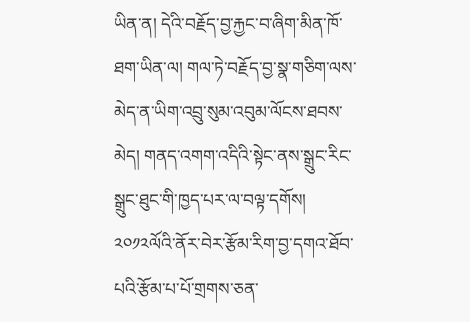ཡིན་ན། དེའི་བརྗོད་བྱ་རྐྱང་བ་ཞིག་མིན་ཁོ་ཐག་ཡིན་ལ། གལ་ཏེ་བརྗོད་བྱ་སྣ་གཅིག་ལས་མེད་ན་ཡིག་འབྲུ་སུམ་འབུམ་ལོངས་ཐབས་མེད། གནད་འགག་འདིའི་སྟེང་ནས་སྒྲུང་རིང་སྒྲུང་ཐུང་གི་ཁྱད་པར་ལ་བལྟ་དགོས། ༢༠༡༢ལོའི་ནོར་བེར་རྩོམ་རིག་བྱ་དགའ་ཐོབ་པའི་རྩོམ་པ་པོ་གྲགས་ཅན་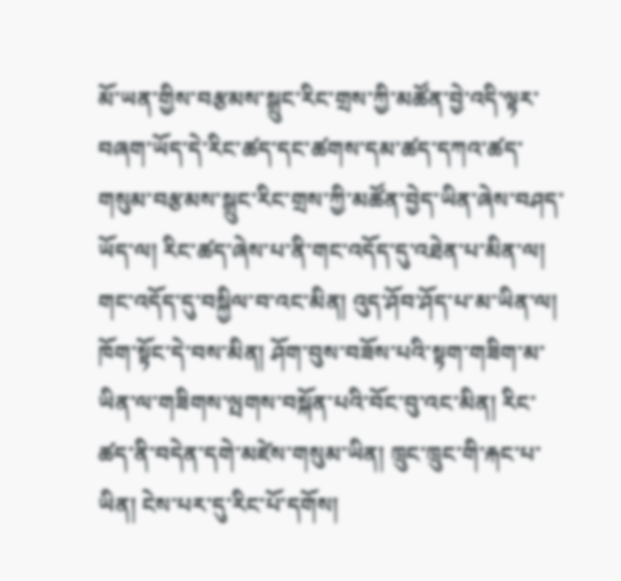མོ་ཡན་གྱིས་བརྩམས་སྒྲུང་རིང་གྲས་ཀྱི་མཚོན་བྱེ་འདི་ལྟར་བཞག་ཡོད་དེ་རིང་ཚད་དང་ཚགས་དམ་ཚད་དཀའ་ཚད་གསུམ་བརྩམས་སྒྲུང་རིང་གྲས་ཀྱི་མཚོན་བྱེད་ཡིན་ཞེས་བཤད་ཡོད་ལ། རིང་ཚད་ཞེས་པ་ནི་གང་འདོད་དུ་འཐེན་པ་མིན་ལ། གང་འདོད་དུ་བསྐྱིལ་བ་འང་མིན། འུད་ཤོབ་ཤོད་པ་མ་ཡིན་ལ། ཁོག་སྟོང་དེ་བས་མིན། ཤོག་བུས་བཟོས་པའི་སྟག་གཟིག་མ་ཡིན་ལ་གཟིགས་ལྤགས་བསྐོན་པའི་བོང་བུ་འང་མིན། རིང་ཚད་ནི་བདེན་དགེ་མཛེས་གསུམ་ཡིན། ཁྲུང་ཁྲུང་གི་རྐང་པ་ཡིན། ངེས་པར་དུ་རིང་པོ་དགོས།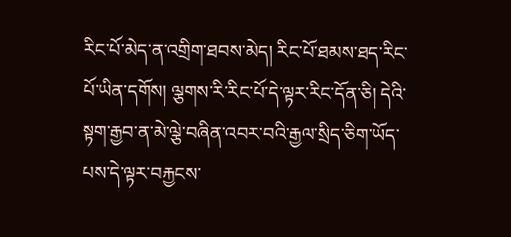རིང་པོ་མེད་ན་འགྲིག་ཐབས་མེད། རིང་པོ་ཐམས་ཐད་རིང་པོ་ཡིན་དགོས། ལྕགས་རི་རིང་པོ་དེ་ལྟར་རིང་དོན་ཅི། དེའི་སྟག་རྒྱབ་ན་མེ་ལྕེ་བཞིན་འབར་བའི་རྒྱལ་སྲིད་ཅིག་ཡོད་པས་དེ་ལྟར་བརྐྱངས་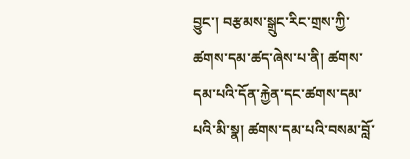བྱུང་། བརྩམས་སྒྲུང་རིང་གྲས་ཀྱི་ཚགས་དམ་ཚད་ཞེས་པ་ནི། ཚགས་དམ་པའི་དོན་རྐྱེན་དང་ཚགས་དམ་པའི་མི་སྣ། ཚགས་དམ་པའི་བསམ་བློ་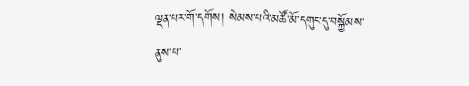ལྡན་པར་གོ་དགོས། སེམས་པའི་མཚོ་མོ་དགུང་དུ་བསྐྱོམས་ནུས་པ་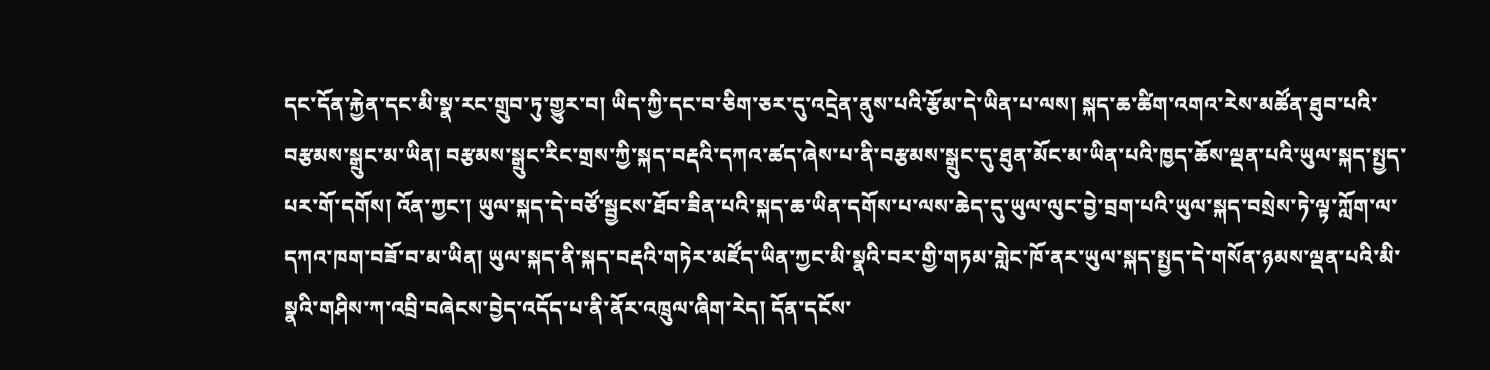དང་དོན་རྐྱེན་དང་མི་སྣ་རང་གྲུབ་ཏུ་གྱུར་བ། ཡིད་ཀྱི་དང་བ་ཅིག་ཅར་དུ་འདྲེན་ནུས་པའི་རྩོམ་དེ་ཡིན་པ་ལས། སྐད་ཆ་ཚིག་འགའ་རེས་མཚོན་ཐུབ་པའི་བརྩམས་སྒྲུང་མ་ཡིན། བརྩམས་སྒྲུང་རིང་གྲས་ཀྱི་སྐད་བརྡའི་དཀའ་ཚད་ཞེས་པ་ནི་བརྩམས་སྒྲུང་དུ་ཐུན་མོང་མ་ཡིན་པའི་ཁྱད་ཆོས་ལྡན་པའི་ཡུལ་སྐད་སྤྱད་པར་གོ་དགོས། འོན་ཀྱང་། ཡུལ་སྐད་དེ་བཙོ་སྦྱངས་ཐོབ་ཟིན་པའི་སྐད་ཆ་ཡིན་དགོས་པ་ལས་ཆེད་དུ་ཡུལ་ལུང་བྱེ་བྲག་པའི་ཡུལ་སྐད་བསྲེས་ཏེ་ལྟ་ཀློག་ལ་དཀའ་ཁག་བཟོ་བ་མ་ཡིན། ཡུལ་སྐད་ནི་སྐད་བརྡའི་གཏེར་མཛོད་ཡིན་ཀྱང་མི་སྣའི་བར་གྱི་གཏམ་གླེང་ཁོ་ནར་ཡུལ་སྐད་སྤྱད་དེ་གསོན་ཉམས་ལྡན་པའི་མི་སྣའི་གཤིས་ཀ་འབྲི་བཞེངས་བྱེད་འདོད་པ་ནི་ནོར་འཁྲུལ་ཞིག་རེད། དོན་དངོས་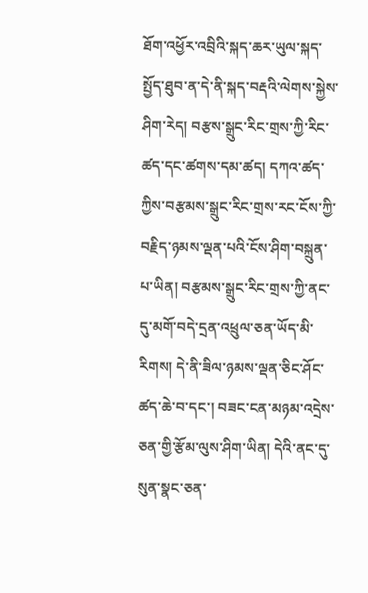ཐོག་འཕྱོར་འབྲིའི་སྐད་ཆར་ཡུལ་སྐད་སྤྱོད་ཐུབ་ན་དེ་ནི་སྐད་བརྡའི་ལེགས་སྐྱེས་ཤིག་རེད། བརྩས་སྒྲུང་རིང་གྲས་ཀྱི་རིང་ཚད་དང་ཚགས་དམ་ཚད། དཀའ་ཚད་ཀྱིས་བརྩམས་སྒྲུང་རིང་གྲས་རང་ངོས་ཀྱི་བརྗིད་ཉམས་ལྡན་པའི་ངོས་ཤིག་བསྐྲུན་པ་ཡིན། བརྩམས་སྒྲུང་རིང་གྲས་ཀྱི་ནང་དུ་མགོ་བདེ་དྲན་འཕྲུལ་ཅན་ཡོད་མི་རིགས། དེ་ནི་ཟིལ་ཉམས་ལྡན་ཅིང་ཤོང་ཚད་ཆེ་བ་དང་། བཟང་ངན་མཉམ་འདྲེས་ཅན་གྱི་རྩོམ་ལུས་ཤིག་ཡིན། དེའི་ནང་དུ་སུན་སྣང་ཅན་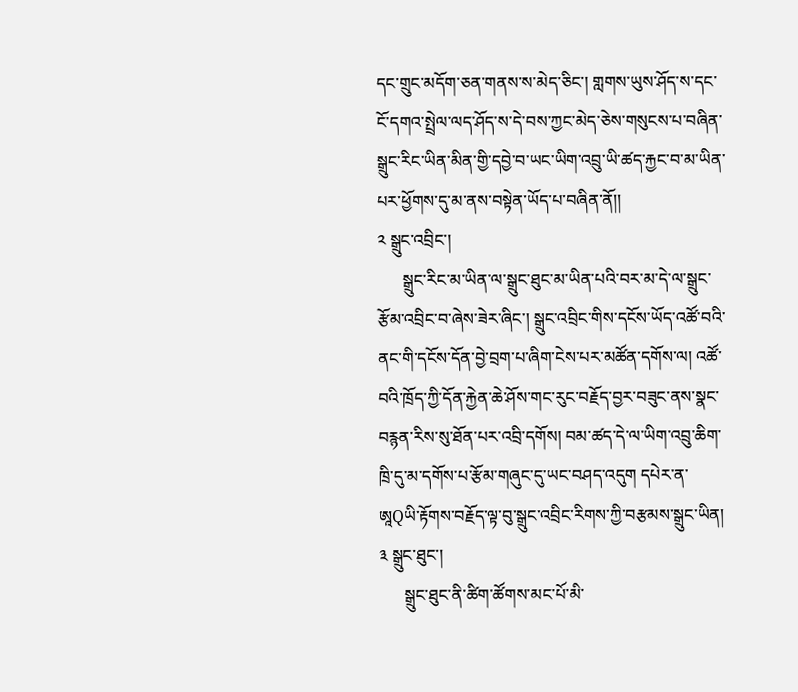དང་གྲུང་མདོག་ཅན་གནས་ས་མེད་ཅིང་། གླགས་ཡུས་ཤོད་ས་དང་ངོ་དགའ་སྤྲེལ་ལད་ཤོད་ས་དེ་བས་ཀྱང་མེད་ཅེས་གསུངས་པ་བཞིན་སྒྲུང་རིང་ཡིན་མིན་གྱི་དབྱེ་བ་ཡང་ཡིག་འབྲུ་ཡི་ཚད་རྐྱང་བ་མ་ཡིན་པར་ཕྱོགས་དུ་མ་ནས་བསྟེན་ཡོད་པ་བཞིན་ནོ།།
༢ སྒྲུང་འབྲིང་།
      སྒྲུང་རིང་མ་ཡིན་ལ་སྒྲུང་ཐུང་མ་ཡིན་པའི་བར་མ་དེ་ལ་སྒྲུང་རྩོམ་འབྲིང་བ་ཞེས་ཟེར་ཞིང་། སྒྲུང་འབྲིང་གིས་དངོས་ཡོད་འཚོ་བའི་ནང་གི་དངོས་དོན་བྱེ་བྲག་པ་ཞིག་ངེས་པར་མཚོན་དགོས་ལ། འཚོ་བའི་ཁྲོད་ཀྱི་དོན་རྐྱེན་ཆེ་ཤོས་གང་རུང་བརྗོད་བྱར་བཟུང་ནས་སྣང་བརྙན་རིས་སུ་ཐོན་པར་འབྲི་དགོས། བམ་ཚད་དེ་ལ་ཡིག་འབྲུ་ཆིག་ཁྲི་དུ་མ་དགོས་པ་རྩོམ་གཞུང་དུ་ཡང་བཤད་འདུག དཔེར་ན་ཨཱQཡི་རྟོགས་བརྗོད་ལྟ་བུ་སྒྲུང་འབྲིང་རིགས་ཀྱི་བརྩམས་སྒྲུང་ཡིན།
༣ སྒྲུང་ཐུང་།
      སྒྲུང་ཐུང་ནི་ཚིག་ཚོགས་མང་པོ་མི་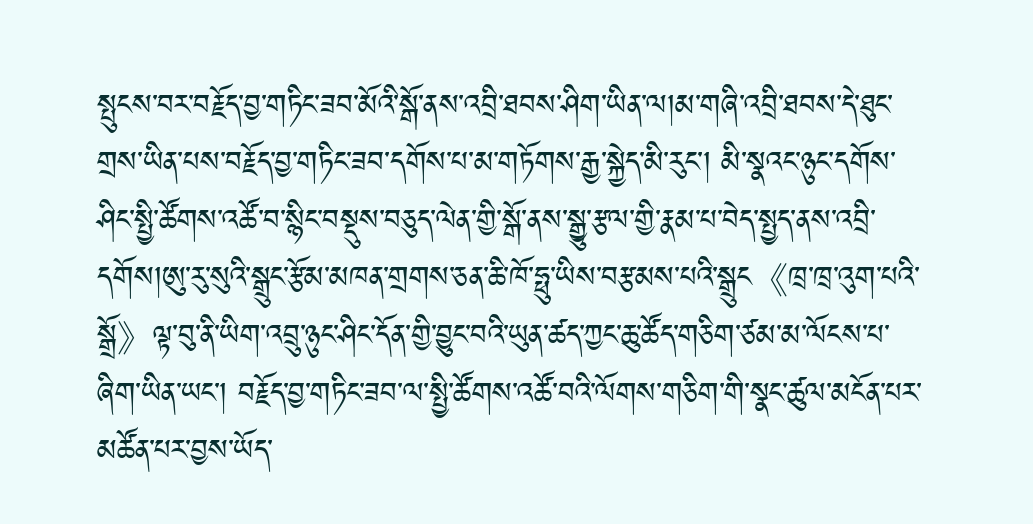སྤུངས་བར་བརྗོད་བྱ་གཏིང་ཟབ་མོའི་སྒོ་ནས་འབྲི་ཐབས་ཤིག་ཡིན་ལ།མ་གཞི་འབྲི་ཐབས་དེ་ཐུང་གྲས་ཡིན་པས་བརྗོད་བྱ་གཏིང་ཟབ་དགོས་པ་མ་གཏོགས་རྒྱ་སྐྱེད་མི་རུང་། མི་སྣའང་ཉུང་དགོས་ཤིང་སྤྱི་ཚོགས་འཚོ་བ་སྙིང་བསྡུས་བཅུད་ལེན་གྱི་སྒོ་ནས་སྒྱུ་རྩལ་གྱི་རྣམ་པ་བེད་སྤྱད་ནས་འབྲི་དགོས།ཨུ་རུ་སུའི་སྒྲུང་རྩོམ་མཁན་གྲགས་ཅན་ཆི་ཁོ་ཧྥུ་ཡིས་བརྩམས་པའི་སྒྲུང《ཁྲ་ཁྲ་འུག་པའི་སྒྲོ》ལྟ་བུ་ནི་ཡིག་འབྲུ་ཉུང་ཤིང་དོན་གྱི་བྱུང་བའི་ཡུན་ཚད་ཀྱང་ཆུ་ཚོད་གཅིག་ཙམ་མ་ལོངས་པ་ཞིག་ཡིན་ཡང་། བརྗོད་བྱ་གཏིང་ཟབ་ལ་སྤྱི་ཚོགས་འཚོ་བའི་ལོགས་གཅིག་གི་སྣང་ཚུལ་མངོན་པར་མཚོན་པར་བྱས་ཡོད་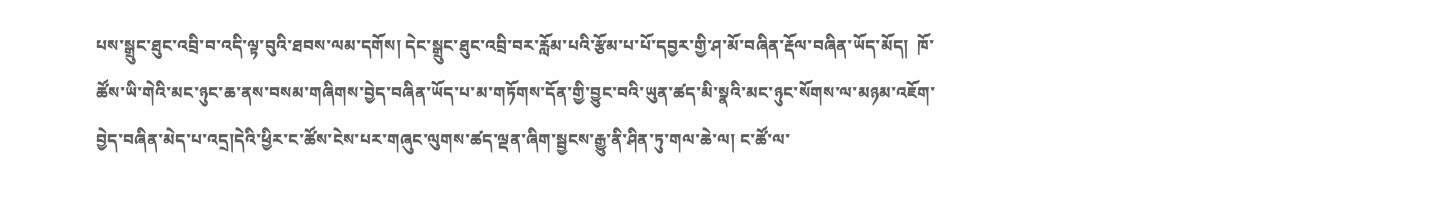པས་སྒྲུང་ཐུང་འབྲི་བ་འདི་ལྟ་བུའི་ཐབས་ལམ་དགོས། དེང་སྒྲུང་ཐུང་འབྲི་བར་རློམ་པའི་རྩོམ་པ་པོ་དབྱར་གྱི་ཤ་མོ་བཞིན་རྡོལ་བཞིན་ཡོད་མོད།  ཁོ་ཚོས་ཡི་གེའི་མང་ཉུང་ཆ་ནས་བསམ་གཞིགས་བྱེད་བཞིན་ཡོད་པ་མ་གཏོགས་དོན་གྱི་བྱུང་བའི་ཡུན་ཚད་མི་སྣའི་མང་ཉུང་སོགས་ལ་མཉམ་འཇོག་བྱེད་བཞིན་མེད་པ་འདྲ།དེའི་ཕྱིར་ང་ཚོས་ངེས་པར་གཞུང་ལུགས་ཚད་ལྡན་ཞིག་སྦྱངས་རྒྱུ་ནི་ཤིན་ཏུ་གལ་ཆེ་ལ། ང་ཚོ་ལ་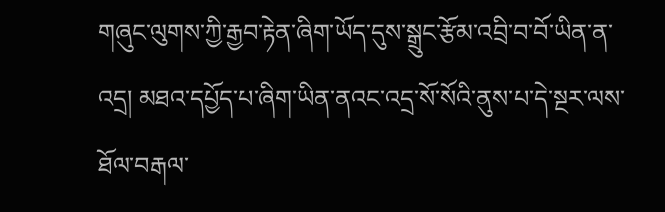གཞུང་ལུགས་ཀྱི་རྒྱབ་རྟེན་ཞིག་ཡོད་དུས་སྒྲུང་རྩོམ་འབྲི་བ་བོ་ཡིན་ན་འདྲ། མཐའ་དཔྱོད་པ་ཞིག་ཡིན་ནའང་འདྲ་སོ་སོའི་ནུས་པ་དེ་སྔར་ལས་ཐོལ་བརྒལ་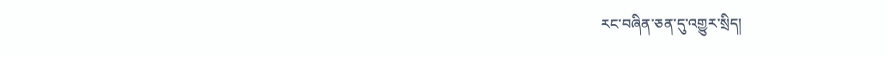རང་བཞིན་ཅན་དུ་འགྱུར་སྲིད།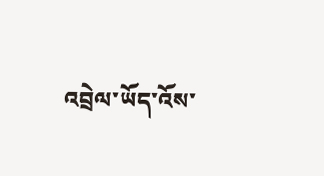འབྲེལ་ཡོད་འོས་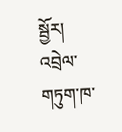སྦྱོར།
འབྲེལ་གཏུག་ཁ་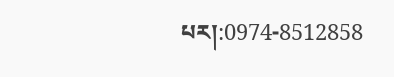པར།:0974-8512858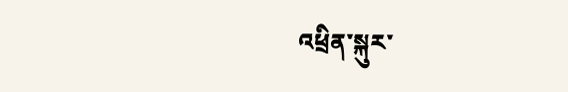འཕྲིན་སྐུར་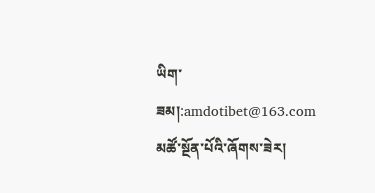ཡིག་ཟམ།:amdotibet@163.com
མཚོ་སྔོན་པོའི་ཞོགས་ཟེར།